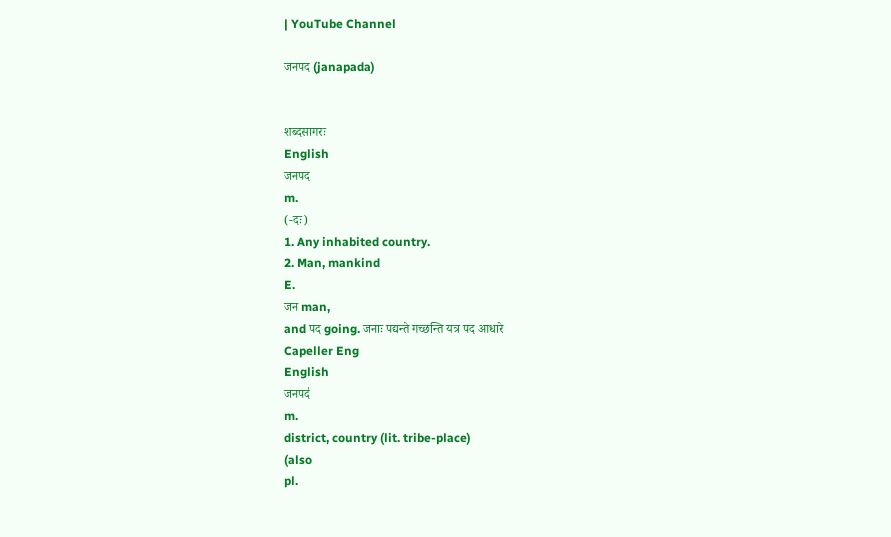| YouTube Channel

जनपद (janapada)


शब्दसागरः
English
जनपद
m.
(-दः)
1. Any inhabited country.
2. Man, mankind
E.
जन man,
and पद going. जनाः पद्यन्ते गच्छन्ति यत्र पद आधारे
Capeller Eng
English
जनपद॑
m.
district, country (lit. tribe-place)
(also
pl.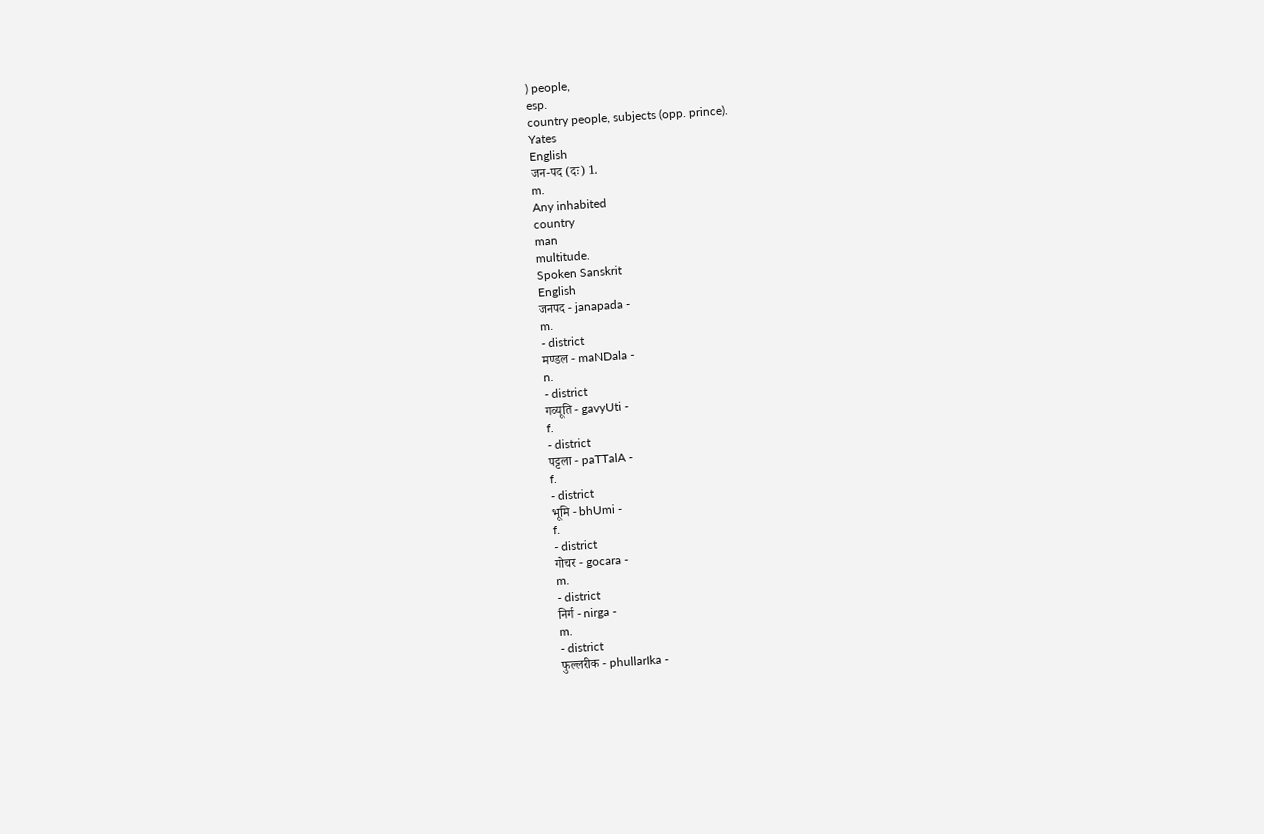) people,
esp.
country people, subjects (opp. prince).
Yates
English
जन-पद (दः) 1.
m.
Any inhabited
country
man
multitude.
Spoken Sanskrit
English
जनपद - janapada -
m.
- district
मण्डल - maNDala -
n.
- district
गव्यूति - gavyUti -
f.
- district
पट्टला - paTTalA -
f.
- district
भूमि - bhUmi -
f.
- district
गोचर - gocara -
m.
- district
निर्ग - nirga -
m.
- district
फुल्लरीक - phullarIka -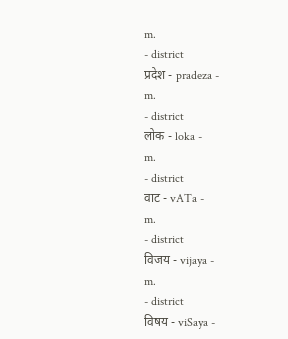m.
- district
प्रदेश - pradeza -
m.
- district
लोक - loka -
m.
- district
वाट - vATa -
m.
- district
विजय - vijaya -
m.
- district
विषय - viSaya -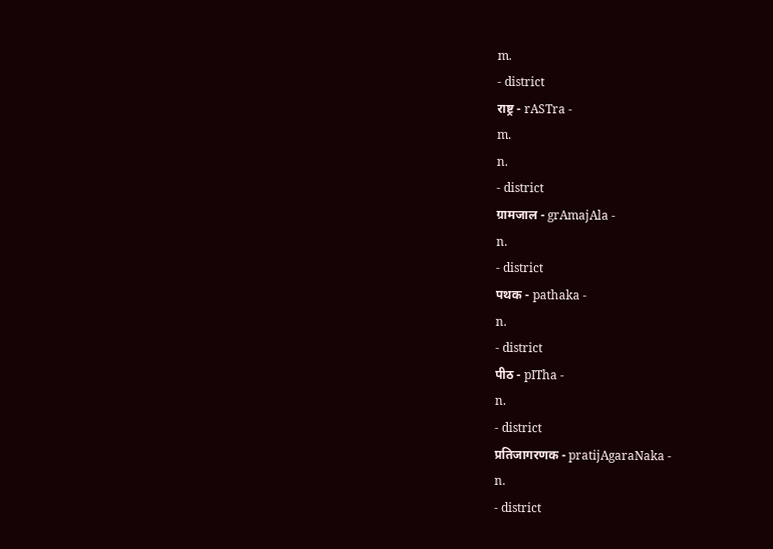m.
- district
राष्ट्र - rASTra -
m.
n.
- district
ग्रामजाल - grAmajAla -
n.
- district
पथक - pathaka -
n.
- district
पीठ - pITha -
n.
- district
प्रतिजागरणक - pratijAgaraNaka -
n.
- district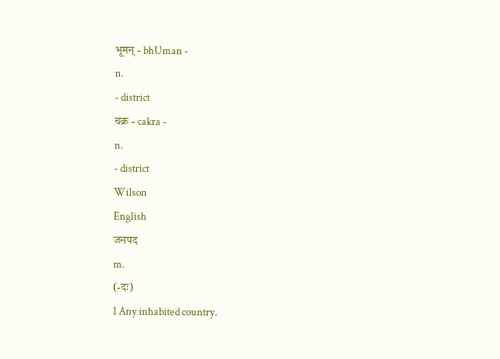भूमन् - bhUman -
n.
- district
चक्र - cakra -
n.
- district
Wilson
English
जनपद
m.
(-दः)
1 Any inhabited country.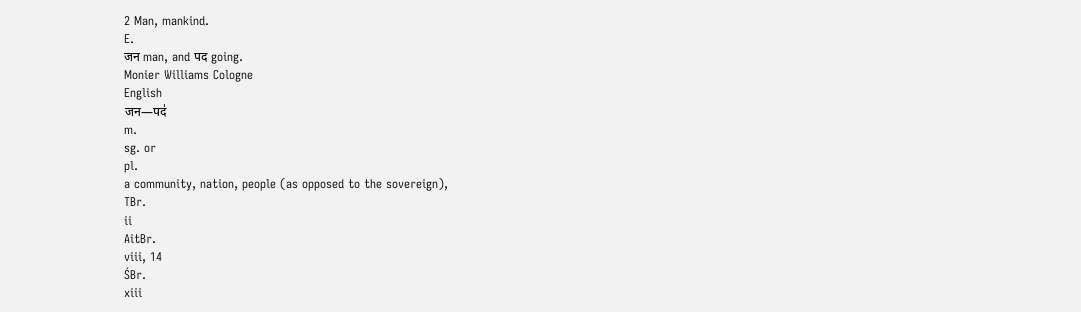2 Man, mankind.
E.
जन man, and पद going.
Monier Williams Cologne
English
जन—पद॑
m.
sg. or
pl.
a community, nation, people (as opposed to the sovereign),
TBr.
ii
AitBr.
viii, 14
ŚBr.
xiii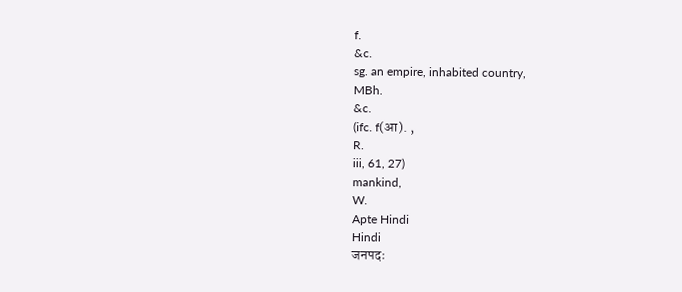f.
&c.
sg. an empire, inhabited country,
MBh.
&c.
(ifc. f(आ). ,
R.
iii, 61, 27)
mankind,
W.
Apte Hindi
Hindi
जनपदः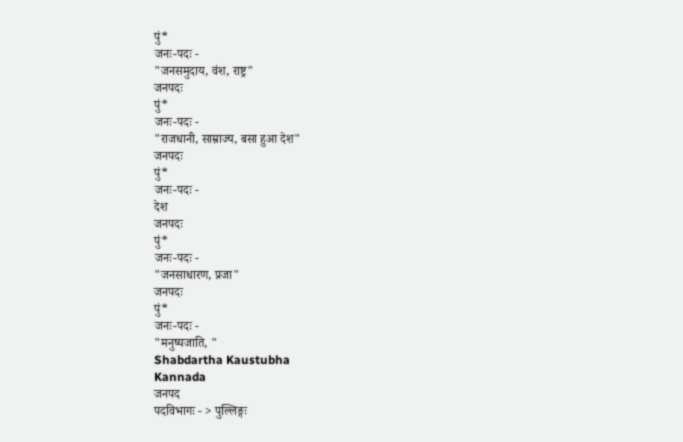पुं*
जनः-पदः -
"जनसमुदाय, वंश, राष्ट्र"
जनपदः
पुं*
जनः-पदः -
"राजधानी, साम्राज्य, बसा हुआ देश"
जनपदः
पुं*
जनः-पदः -
देश
जनपदः
पुं*
जनः-पदः -
"जनसाधारण, प्रजा"
जनपदः
पुं*
जनः-पदः -
"मनुष्यजाति, "
Shabdartha Kaustubha
Kannada
जनपद
पदविभागः - > पुल्लिङ्गः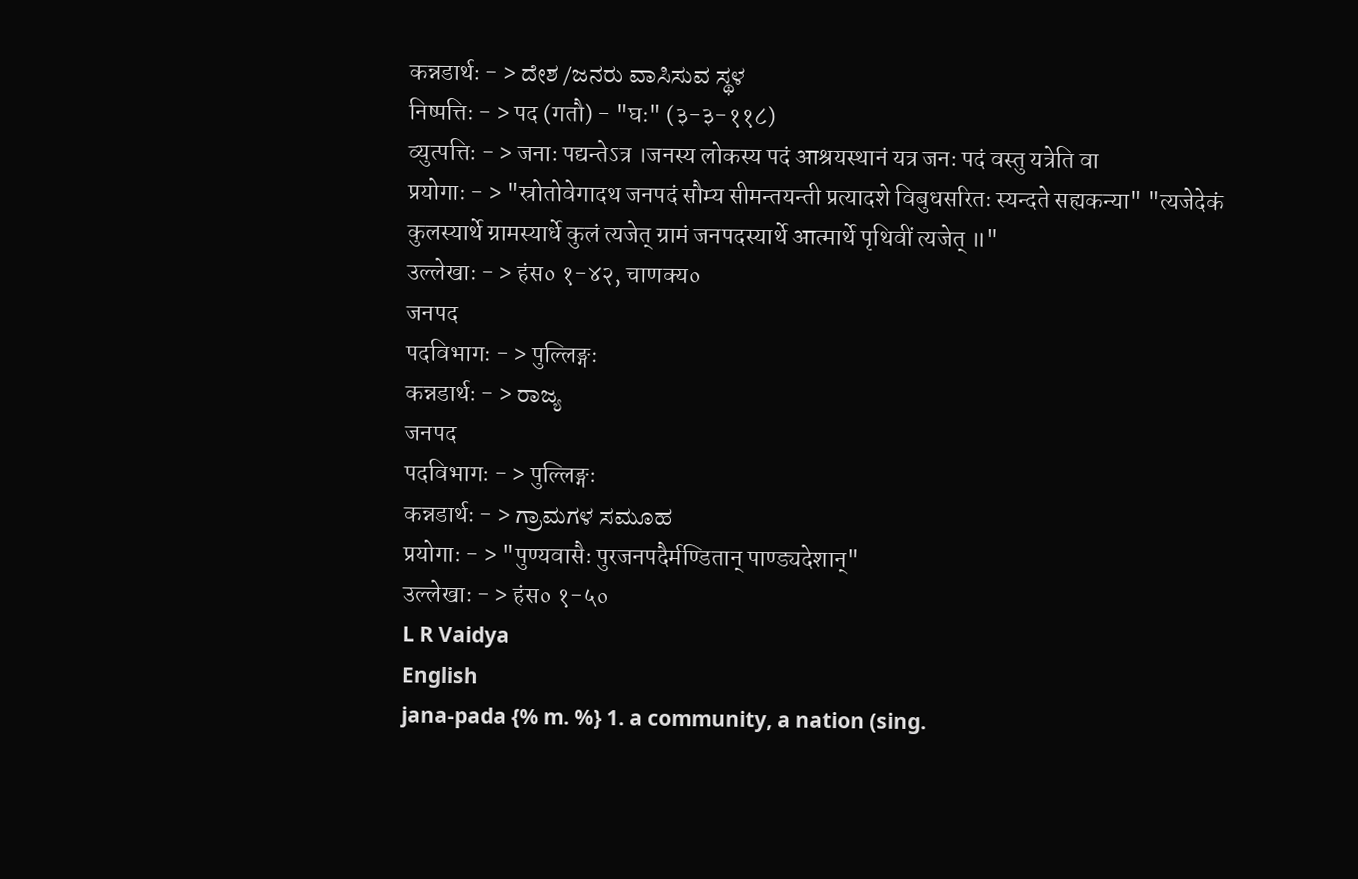कन्नडार्थः - > ದೇಶ /ಜನರು ವಾಸಿಸುವ ಸ್ಥಳ
निष्पत्तिः - > पद (गतौ) - "घः" (३-३-११८)
व्युत्पत्तिः - > जनाः पद्यन्तेऽत्र ।जनस्य लोकस्य पदं आश्रयस्थानं यत्र जनः पदं वस्तु यत्रेति वा
प्रयोगाः - > "स्रोतोवेगादथ जनपदं सौम्य सीमन्तयन्ती प्रत्यादशे विबुधसरितः स्यन्दते सह्यकन्या" "त्यजेदेकं कुलस्यार्थे ग्रामस्यार्धे कुलं त्यजेत् ग्रामं जनपदस्यार्थे आत्मार्थे पृथिवीं त्यजेत् ॥"
उल्लेखाः - > हंस० १-४२, चाणक्य०
जनपद
पदविभागः - > पुल्लिङ्गः
कन्नडार्थः - > ರಾಜ್ಯ
जनपद
पदविभागः - > पुल्लिङ्गः
कन्नडार्थः - > ಗ್ರಾಮಗಳ ಸಮೂಹ
प्रयोगाः - > "पुण्यवासैः पुरजनपदैर्मण्डितान् पाण्ड्यदेशान्"
उल्लेखाः - > हंस० १-५०
L R Vaidya
English
jana-pada {% m. %} 1. a community, a nation (sing.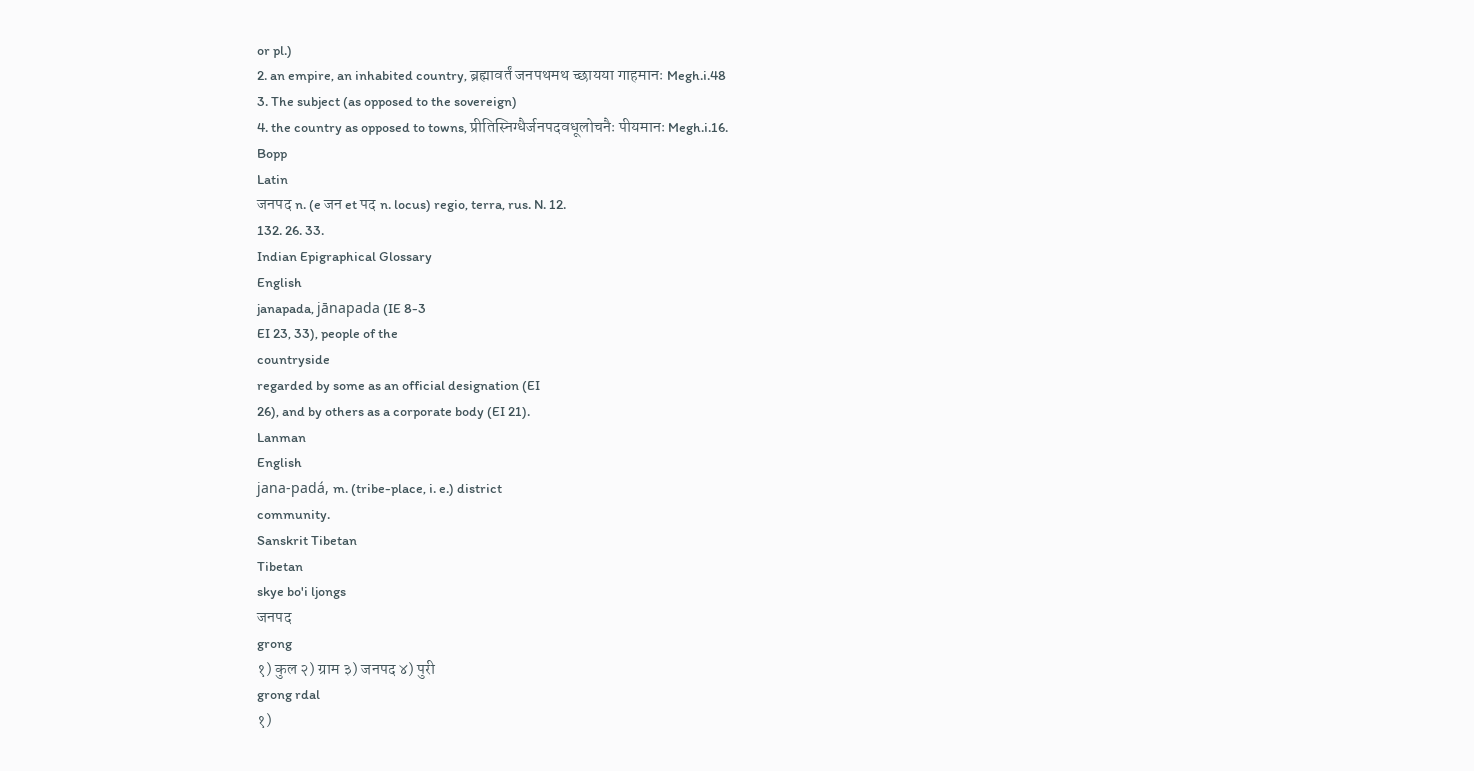or pl.)
2. an empire, an inhabited country, ब्रह्मावर्तं जनपथमथ च्छायया गाहमानः Megh.i.48
3. The subject (as opposed to the sovereign)
4. the country as opposed to towns, प्रीतिस्निग्धैर्जनपदवधूलोचनैः पीयमानः Megh.i.16.
Bopp
Latin
जनपद n. (e जन et पद n. locus) regio, terra, rus. N. 12.
132. 26. 33.
Indian Epigraphical Glossary
English
janapada, jānapada (IE 8-3
EI 23, 33), people of the
countryside
regarded by some as an official designation (EI
26), and by others as a corporate body (EI 21).
Lanman
English
jana-padá, m. (tribe-place, i. e.) district
community.
Sanskrit Tibetan
Tibetan
skye bo'i ljongs
जनपद
grong
१) कुल २) ग्राम ३) जनपद ४) पुरी
grong rdal
१)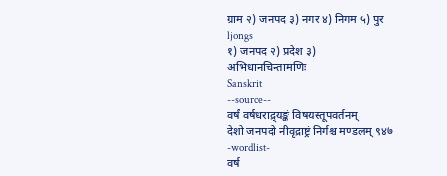ग्राम २) जनपद ३) नगर ४) निगम ५) पुर
ljongs
१) जनपद २) प्रदेश ३)
अभिधानचिन्तामणिः
Sanskrit
--source--
वर्षं वर्षधराद्र्यङ्कं विषयस्तूपवर्तनम्
देशो जनपदो नीवृद्राष्ट्रं निर्गश्च मण्डलम् ९४७
-wordlist-
वर्ष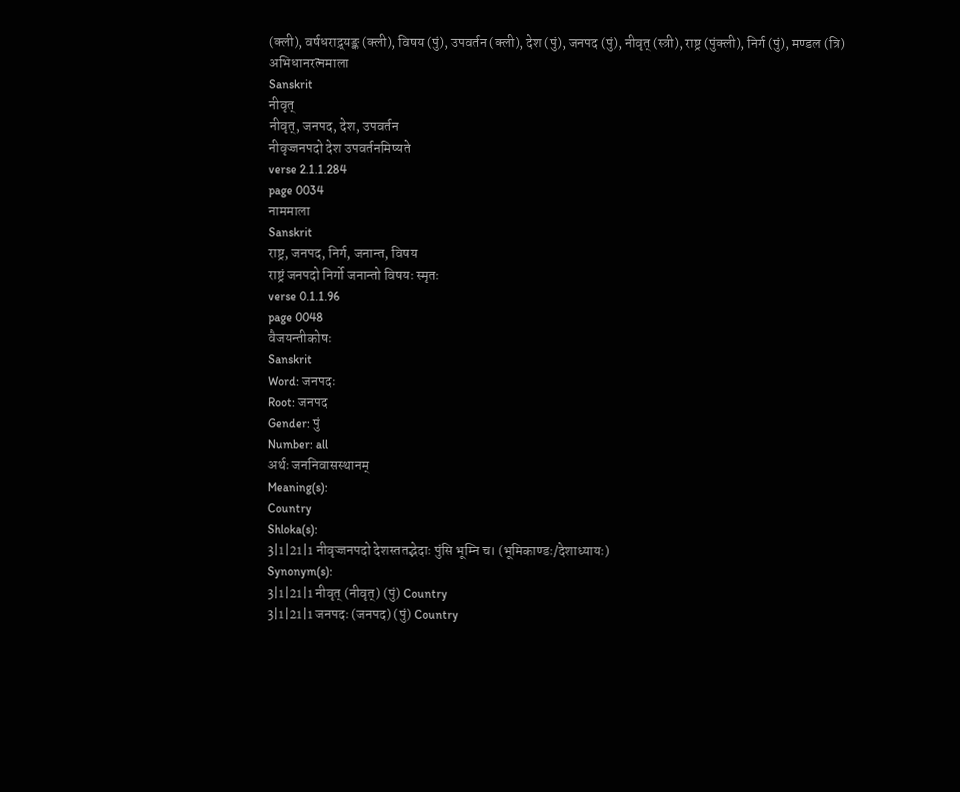(क्ली), वर्षधराद्र्यङ्क (क्ली), विषय (पुं), उपवर्तन (क्ली), देश (पुं), जनपद (पुं), नीवृत् (स्त्री), राष्ट्र (पुंक्ली), निर्ग (पुं), मण्डल (त्रि)
अभिधानरत्नमाला
Sanskrit
नीवृत्
नीवृत्, जनपद, देश, उपवर्तन
नीवृज्जनपदो देश उपवर्तनमिष्यते
verse 2.1.1.284
page 0034
नाममाला
Sanskrit
राष्ट्र, जनपद, निर्ग, जनान्त, विषय
राष्ट्रं जनपदो निर्गो जनान्तो विषयः स्मृतः
verse 0.1.1.96
page 0048
वैजयन्तीकोषः
Sanskrit
Word: जनपदः
Root: जनपद
Gender: पुं
Number: all
अर्थः जननिवासस्थानम्
Meaning(s):
Country
Shloka(s):
3|1|21|1 नीवृज्जनपदो देशस्ततद्भेदाः पुंसि भूम्नि च। (भूमिकाण्डः/देशाध्यायः)
Synonym(s):
3|1|21|1 नीवृत् (नीवृत्) (पुं) Country
3|1|21|1 जनपदः (जनपद) (पुं) Country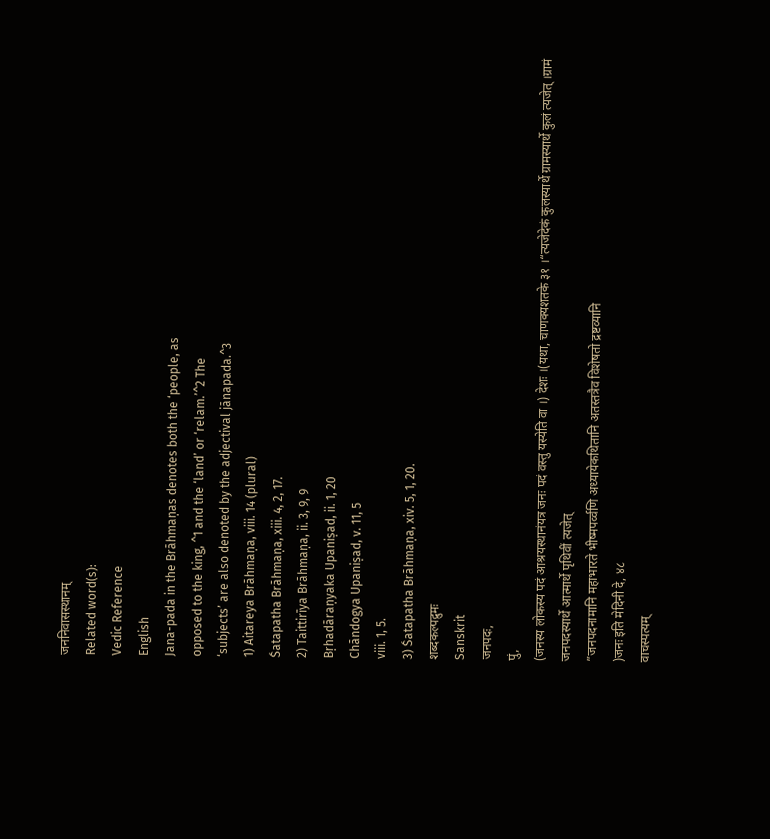जननिवासस्थानम्
Related word(s):
Vedic Reference
English
Jana-pada in the Brāhmaṇas denotes both the ‘people, as
opposed to the king, ^1 and the ‘land’ or ‘relam.’^2 The
‘subjects’ are also denoted by the adjectival jānapada.^3
1) Aitareya Brāhmaṇa, viii. 14 (plural)
Śatapatha Brāhmaṇa, xiii. 4, 2, 17.
2) Taittirīya Brāhmaṇa, ii. 3, 9, 9
Bṛhadāraṇyaka Upaniṣad, ii. 1, 20
Chāndogya Upaniṣad, v. 11, 5
viii. 1, 5.
3) Śatapatha Brāhmaṇa, xiv. 5, 1, 20.
शब्दकल्पद्रुमः
Sanskrit
जनपदः,
पुं,
(जनस्य लोकस्य पदं आश्रयस्थानंयत्र जनः पदं वस्तु यस्येति वा ।) देशः ।(यथा, चाणक्यशतके ३१ ।“त्यजेदेकं कुलस्यार्थे ग्रामस्यार्थे कुलं त्यजेत् ।ग्रामं जनपदस्यार्थे आत्मार्थे पृथिवीं त्यजेत्
”जनपदनामानि महाभारते भीष्मपर्व्वणि अध्यायेकथितानि अतस्तत्रैव विशेषतो द्रष्टव्यानि
)जनः इति मेदिनी दे, ४८
वाचस्पत्यम्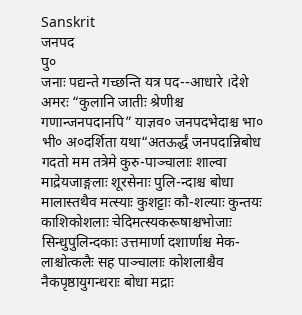Sanskrit
जनपद
पु०
जनाः पद्यन्ते गच्छन्ति यत्र पद--आधारे ।देशे अमरः “कुलानि जातीः श्रेणीश्च गणान्जनपदानपि” याज्ञव० जनपदभेदाश्च भा० भी० अ०दर्शिता यथा“अतऊर्द्धं जनपदान्निबोध गदतो मम तत्रेमे कुरु-पाञ्चालाः शाल्वा माद्रेयजाङ्गलाः शूरसेनाः पुलि-न्दाश्च बोधा मालास्तथैव मत्स्याः कुशट्टाः कौ-शल्याः कुन्तयः काशिकोशलाः चेदिमत्स्यकरूषाश्चभोजाः सिन्धुपुलिन्दकाः उत्तमार्णा दशार्णाश्च मेक-लाश्चोत्कलैः सह पाञ्चालाः कोशलाश्चैव नैकपृष्ठायुगन्धराः बोधा मद्राः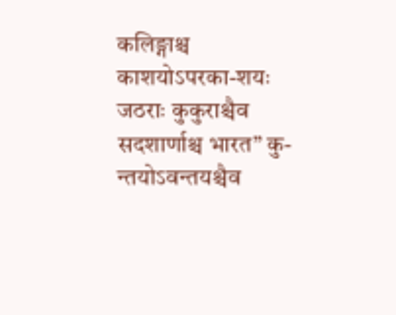कलिङ्गाश्च काशयोऽपरका-शयः जठराः कुकुराश्चैव सदशार्णाश्च भारत” कु-न्तयोऽवन्तयश्चैव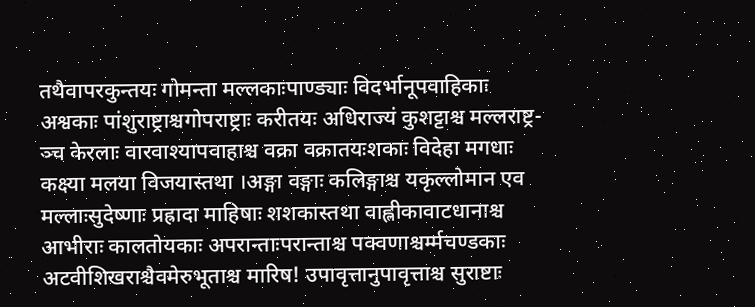तथैवापरकुन्तयः गोमन्ता मल्लकाःपाण्ड्याः विदर्भानूपवाहिकाः अश्वकाः पांशुराष्ट्राश्चगोपराष्ट्राः करीतयः अधिराज्यं कुशट्टाश्च मल्लराष्ट्र-ञ्च केरलाः वारवाश्यापवाहाश्च वक्रा वक्रातयःशकाः विदेहा मगधाः कक्ष्या मलया विजयास्तथा ।अङ्गा वङ्गाः कलिङ्गाश्च यकृल्लोमान एव मल्लाःसुदेष्णाः प्रह्रादा माहिषाः शशकास्तथा वाह्लीकावाटधानाश्च आभीराः कालतोयकाः अपरान्ताःपरान्ताश्च पक्वणाश्चर्म्मचण्डकाः अटवीशिखराश्चैवमेरुभूताश्च मारिष! उपावृत्तानुपावृत्ताश्च सुराष्टाः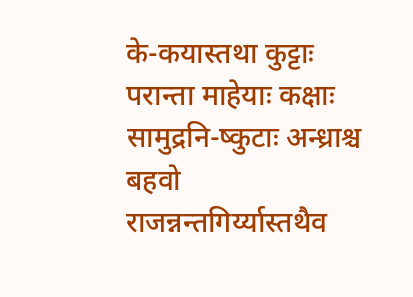के-कयास्तथा कुट्टाः परान्ता माहेयाः कक्षाः सामुद्रनि-ष्कुटाः अन्ध्राश्च बहवो राजन्नन्तगिर्य्यास्तथैव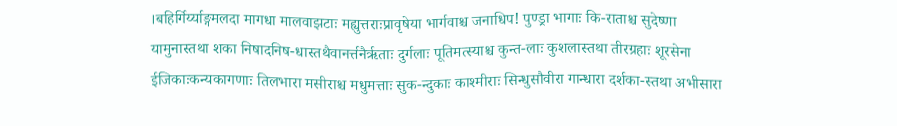।बहिर्गिर्य्याङ्गमलदा मागधा मालवाझटाः मह्युत्तराःप्रावृषेया भार्गवाश्च जनाधिप! पुण्ड्रा भागाः कि-राताश्च सुदेष्णा यामुनास्तथा शका निषादनिष-धास्तथैवानर्त्तनैरृताः दुर्गलाः पूतिमत्स्याश्च कुन्त-लाः कुशलास्तथा तीरग्रहाः शूरसेना ईजिकाःकन्यकागणाः तिलभारा मसीराश्च मधुमत्ताः सुक-न्दुकाः काश्मीराः सिन्धुसौवीरा गान्धारा दर्शका-स्तथा अभीसारा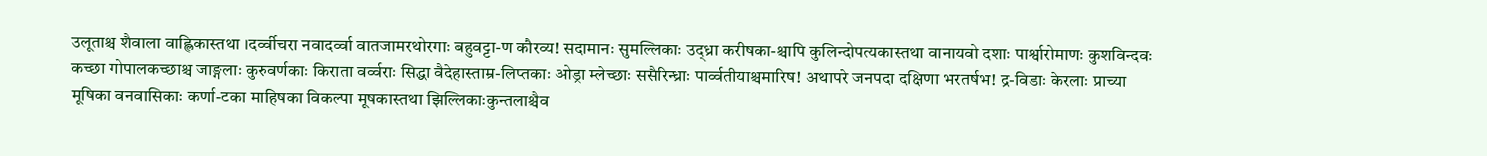उलूताश्च शैवाला वाह्लिकास्तथा ।दर्व्वीचरा नवादर्व्वा वातजामरथोरगाः बहुवट्टा-ण कौरव्य! सदामानः सुमल्लिकाः उद्ध्रा करीषका-श्चापि कुलिन्दोपत्यकास्तथा वानायवो दशाः पार्श्वारोमाणः कुशविन्दवः कच्छा गोपालकच्छाश्च जाङ्गलाः कुरुवर्णकाः किराता वर्व्वराः सिद्धा वैदेहास्ताम्र-लिप्तकाः ओड्रा म्लेच्छाः ससैरिन्ध्राः पार्व्वतीयाश्चमारिष! अथापरे जनपदा दक्षिणा भरतर्षभ! द्र-विडाः केरलाः प्राच्या मूषिका वनवासिकाः कर्णा-टका माहिषका विकल्पा मूषकास्तथा झिल्लिकाःकुन्तलाश्चैव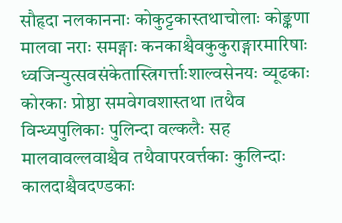सौहृदा नलकाननाः कोकुट्टकास्तथाचोलाः कोङ्कणा मालवा नराः समङ्गाः कनकाश्चैवकुकुराङ्गारमारिषाः ध्वजिन्युत्सवसंकेतास्त्रिगर्त्ताःशाल्वसेनयः व्यूढकाः कोरकाः प्रोष्ठा समवेगवशास्तथा ।तथैव विन्ध्यपुलिकाः पुलिन्दा वल्कलैः सह मालवावल्लवाश्चैव तथैवापरवर्त्तकाः कुलिन्दाः कालदाश्चैवदण्डकाः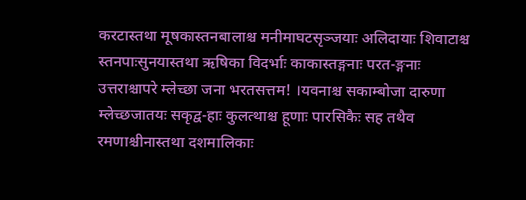करटास्तथा मूषकास्तनबालाश्च मनीमाघटसृञ्जयाः अलिदायाः शिवाटाश्च स्तनपाःसुनयास्तथा ऋषिका विदर्भाः काकास्तङ्गनाः परत-ङ्गनाः उत्तराश्चापरे म्लेच्छा जना भरतसत्तम! ।यवनाश्च सकाम्बोजा दारुणा म्लेच्छजातयः सकृद्व-हाः कुलत्थाश्च हूणाः पारसिकैः सह तथैव रमणाश्चीनास्तथा दशमालिकाः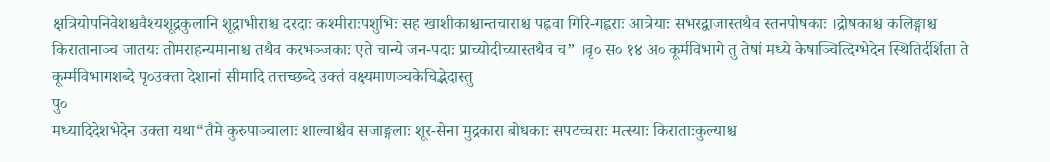क्षत्रियोपनिवेशश्चवैश्यशूद्रकुलानि शूद्राभीराश्च दरदाः कश्मीराःपशुभिः सह खाशीकाश्चान्तचाराश्च पह्नवा गिरि-गह्वराः आत्रेयाः सभरद्वाजास्तथैव स्तनपोषकाः ।द्रोषकाश्च कलिङ्गाश्च किरातानाञ्च जातयः तोमराहन्यमानाश्च तथैव करभञ्जकाः एते चान्ये जन-पदाः प्राच्योदीच्यास्तथैव च” ।वृ० स० १४ अ० कूर्मविभागे तु तेषां मध्ये केषाञ्चित्दिग्भेदेन स्थितिर्दर्शिता ते कूर्म्मविभागशब्दे पृ०उक्ता देशानां सीमादि तत्तच्छब्दे उक्तं वक्ष्यमाणञ्चकेचिद्भेदास्तु
पु०
मध्यादिदेशभेदेन उक्ता यथा“तैमे कुरुपाञ्चालाः शाल्वाश्चैव सजाङ्गलाः शूर-सेना मुद्रकारा बोधकाः सपटच्चराः मत्स्याः किराताःकुल्याश्च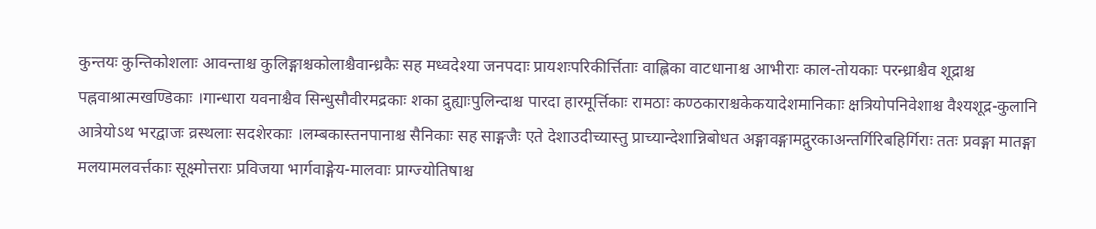कुन्तयः कुन्तिकोशलाः आवन्ताश्च कुलिङ्गाश्चकोलाश्चैवान्ध्रकैः सह मध्वदेश्या जनपदाः प्रायशःपरिकीर्त्तिताः वाह्लिका वाटधानाश्च आभीराः काल-तोयकाः परन्ध्राश्चैव शूद्राश्च पह्नवाश्रात्मखण्डिकाः ।गान्धारा यवनाश्चैव सिन्धुसौवीरमद्रकाः शका द्रुह्याःपुलिन्दाश्च पारदा हारमूर्त्तिकाः रामठाः कण्ठकाराश्चकेकयादेशमानिकाः क्षत्रियोपनिवेशाश्च वैश्यशूद्र-कुलानि आत्रेयोऽथ भरद्वाजः व्रस्थलाः सदशेरकाः ।लम्बकास्तनपानाश्च सैनिकाः सह साङ्गजैः एते देशाउदीच्यास्तु प्राच्यान्देशान्निबोधत अङ्गावङ्गामद्गुरकाअन्तर्गिरिबहिर्गिराः ततः प्रवङ्गा मातङ्गा मलयामलवर्त्तकाः सूक्ष्मोत्तराः प्रविजया भार्गवाङ्गेय-मालवाः प्राग्ज्योतिषाश्च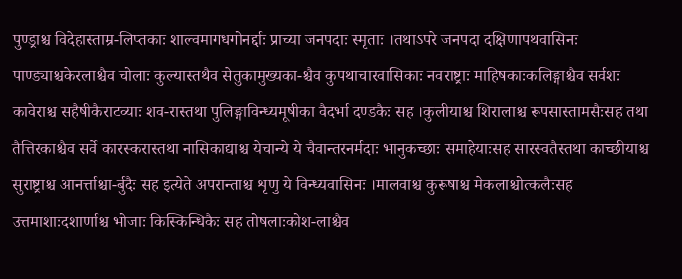पुण्ड्राश्च विदेहास्ताम्र-लिप्तकाः शाल्वमागधगोनर्द्दाः प्राच्या जनपदाः स्मृताः ।तथाऽपरे जनपदा दक्षिणापथवासिनः पाण्ड्याश्चकेरलाश्चैव चोलाः कुल्यास्तथैव सेतुकामुख्यका-श्चैव कुपथाचारवासिकाः नवराष्ट्राः माहिषकाःकलिङ्गाश्चैव सर्वशः कावेराश्च सहैषीकैराटव्याः शव-रास्तथा पुलिङ्गाविन्ध्यमूषीका वैदर्भा दण्डकैः सह ।कुलीयाश्च शिरालाश्च रूपसास्तामसैःसह तथा तैत्तिरकाश्चैव सर्वे कारस्करास्तथा नासिकाद्याश्च येचान्ये ये चैवान्तरनर्मदाः भानुकच्छाः समाहेयाःसह सारस्वतैस्तथा काच्छीयाश्च सुराष्ट्राश्च आनर्त्ताश्चा-र्बुदैः सह इत्येते अपरान्ताश्च शृणु ये विन्ध्यवासिनः ।मालवाश्च कुरूषाश्च मेकलाश्चोत्कलैःसह उत्तमाशाःदशार्णाश्च भोजाः किस्किन्धिकैः सह तोषलाःकोश-लाश्चैव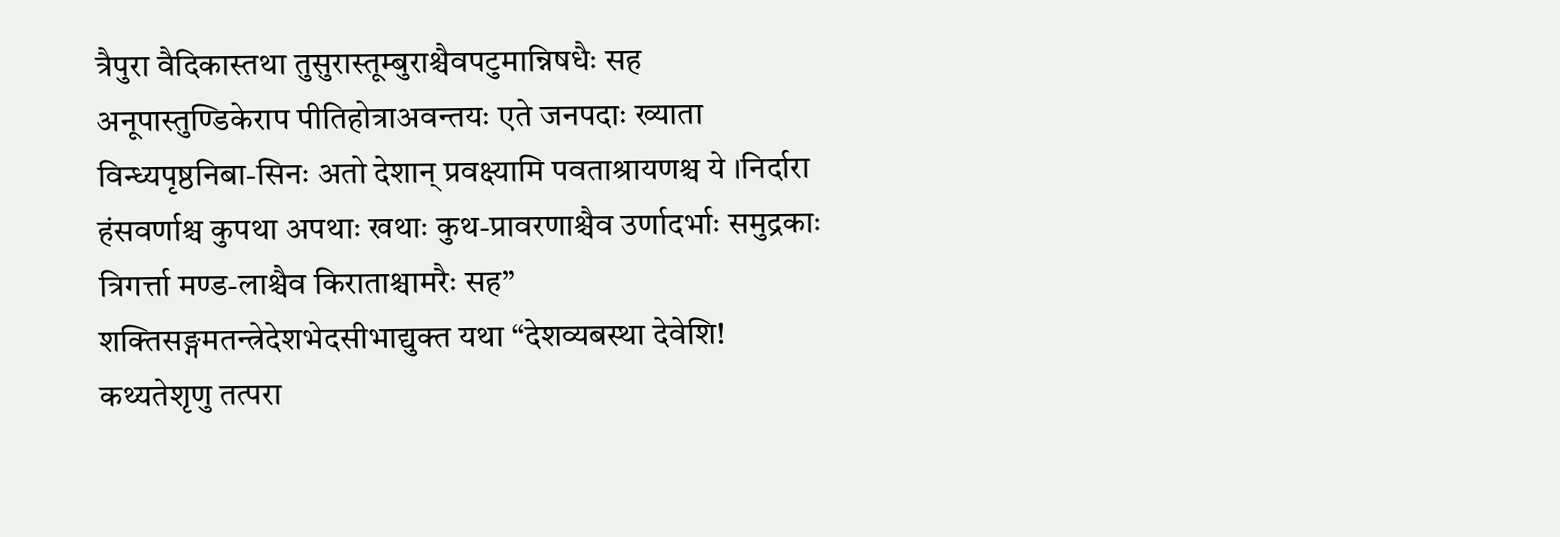त्रैपुरा वैदिकास्तथा तुसुरास्तूम्बुराश्चैवपटुमान्निषधैः सह अनूपास्तुण्डिकेराप पीतिहोत्राअवन्तयः एते जनपदाः ख्याता विन्ध्यपृष्ठनिबा-सिनः अतो देशान् प्रवक्ष्यामि पवताश्रायणश्च ये ।निर्दारा हंसवर्णाश्च कुपथा अपथाः खथाः कुथ-प्रावरणाश्चैव उर्णादर्भाः समुद्रकाः त्रिगर्त्ता मण्ड-लाश्चैव किराताश्चामरैः सह” शक्तिसङ्गमतन्त्रेदेशभेदसीभाद्युक्त यथा “देशव्यबस्था देवेशि! कथ्यतेशृणु तत्परा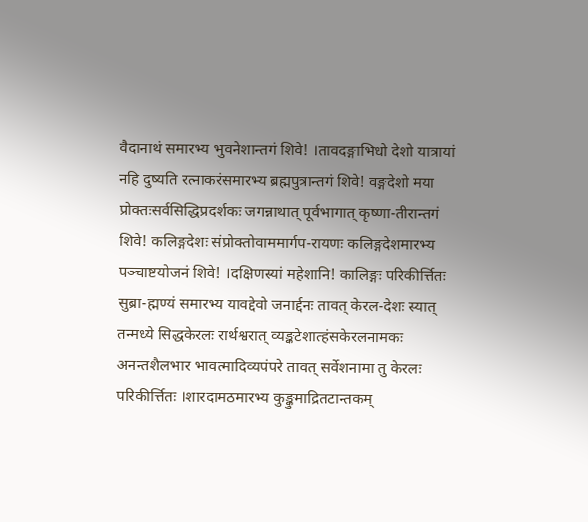वैदानाथं समारभ्य भुवनेशान्तगं शिवे! ।तावदङ्गाभिधो देशो यात्रायां नहि दुष्यति रत्नाकरंसमारभ्य ब्रह्मपुत्रान्तगं शिवे! वङ्गदेशो मया प्रोक्तःसर्वसिद्धिप्रदर्शकः जगन्नाथात् पूर्वभागात् कृष्णा-तीरान्तगं शिवे! कलिङ्गदेशः संप्रोक्तोवाममार्गप-रायणः कलिङ्गदेशमारभ्य पञ्चाष्टयोजनं शिवे! ।दक्षिणस्यां महेशानि! कालिङ्गः परिकीर्त्तितः सुब्रा-ह्मण्यं समारभ्य यावद्देवो जनार्द्दनः तावत् केरल-देशः स्यात् तन्मध्ये सिद्धकेरलः रार्थश्वरात् व्यङ्कटेशात्हंसकेरलनामकः अनन्तशैलभार भावत्मादिव्यपंपरे तावत् सर्वेशनामा तु केरलः परिकीर्त्तितः ।शारदामठमारभ्य कुङ्कुमाद्रितटान्तकम्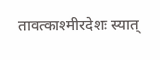तावत्काश्मीरदेशः स्यात्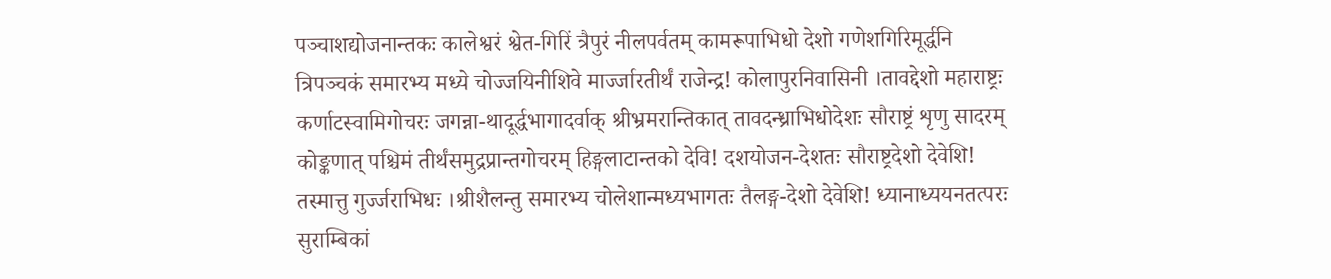पञ्चाशद्योजनान्तकः कालेश्वरं श्वेत-गिरिं त्रैपुरं नीलपर्वतम् कामरूपाभिधो देशो गणेशगिरिमूर्द्धनि त्रिपञ्चकं समारभ्य मध्ये चोज्जयिनीशिवे मार्ज्जारतीर्थं राजेन्द्र! कोलापुरनिवासिनी ।तावद्देशो महाराष्ट्रः कर्णाटस्वामिगोचरः जगन्ना-थादूर्द्धभागादर्वाक् श्रीभ्रमरान्तिकात् तावदन्ध्राभिधोदेशः सौराष्ट्रं शृणु सादरम् कोङ्कणात् पश्चिमं तीर्थंसमुद्रप्रान्तगोचरम् हिङ्गलाटान्तको देवि! दशयोजन-देशतः सौराष्ट्रदेशो देवेशि! तस्मात्तु गुर्ज्जराभिधः ।श्रीशैलन्तु समारभ्य चोलेशान्मध्यभागतः तैलङ्ग-देशो देवेशि! ध्यानाध्ययनतत्परः सुराम्बिकां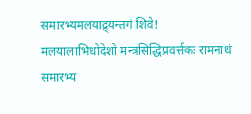समारभ्यमलयाद्र्यन्तगं शिवे! मलयालाभिधोदेशो मन्त्रसिद्धिप्रवर्त्तकः रामनाथं समारभ्य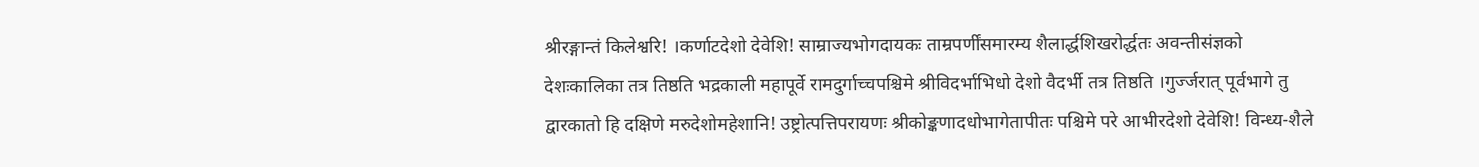श्रीरङ्गान्तं किलेश्वरि! ।कर्णाटदेशो देवेशि! साम्राज्यभोगदायकः ताम्रपर्णींसमारम्य शैलार्द्धशिखरोर्द्धतः अवन्तीसंज्ञको देशःकालिका तत्र तिष्ठति भद्रकाली महापूर्वे रामदुर्गाच्चपश्चिमे श्रीविदर्भाभिधो देशो वैदर्भी तत्र तिष्ठति ।गुर्ज्जरात् पूर्वभागे तु द्वारकातो हि दक्षिणे मरुदेशोमहेशानि! उष्ट्रोत्पत्तिपरायणः श्रीकोङ्कणादधोभागेतापीतः पश्चिमे परे आभीरदेशो देवेशि! विन्ध्य-शैले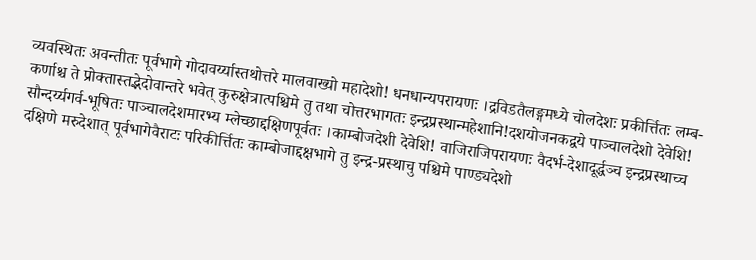व्यवस्थितः अवन्तीतः पूर्वभागे गोदावर्य्यास्तथोत्तरे मालवाख्यो महादेशो! धनधान्यपरायणः ।द्रविडतैलङ्गमध्ये चोलदेशः प्रकीर्त्तितः लम्ब-कर्णाश्च ते प्रोक्तास्तद्भेदोवान्तरे भवेत् कुरुक्षेत्रात्पश्चिमे तु तथा चोत्तरभागतः इन्द्रप्रस्थान्महेशानि!दशयोजनकद्वये पाञ्चालदेशो देवेशि! सौन्दर्य्यगर्व-भूषितः पाञ्चालदेशमारभ्य म्लेच्छाद्दक्षिणपूर्वतः ।काम्बोजदेशी देवेशि! वाजिराजिपरायणः वैदर्भ-देशादूर्द्धञ्च इन्द्रप्रस्थाच्च दक्षिणे मरुदेशात् पूर्वभागेवैराटः परिकीर्त्तितः काम्बोजाद्दक्षभागे तु इन्द्र-प्रस्थाचु पश्चिमे पाण्ड्यदेशो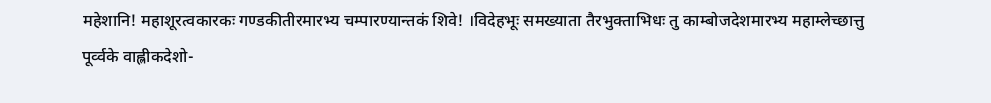महेशानि! महाशूरत्वकारकः गण्डकीतीरमारभ्य चम्पारण्यान्तकं शिवे! ।विदेहभूः समख्याता तैरभुक्ताभिधः तु काम्बोजदेशमारभ्य महाम्लेच्छात्तु पूर्व्वके वाह्लीकदेशो-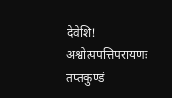देवेशि! अश्वोत्पपत्तिपरायणः तप्तकुण्डं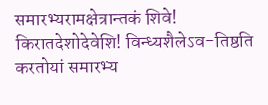समारभ्यरामक्षेत्रान्तकं शिवे! किरातदेशोदेवेशि! विन्ध्यशैलेऽव-तिष्ठति करतोयां समारभ्य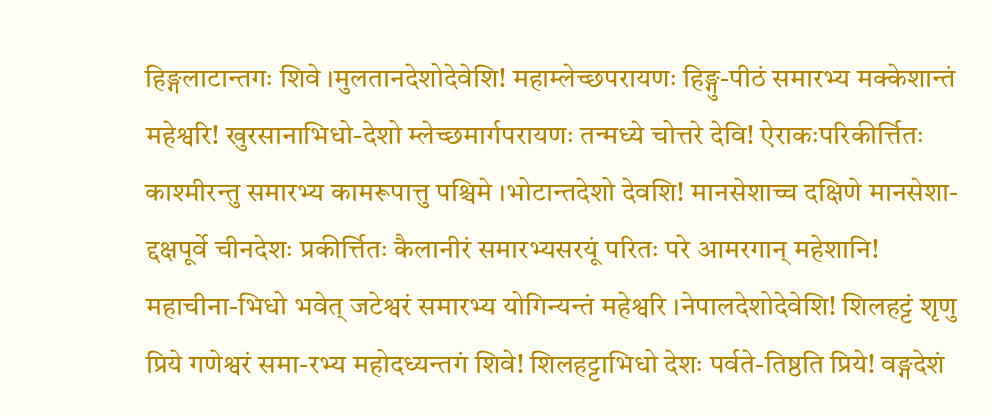हिङ्गलाटान्तगः शिवे ।मुलतानदेशोदेवेशि! महाम्लेच्छपरायणः हिङ्गु-पीठं समारभ्य मक्केशान्तं महेश्वरि! खुरसानाभिधो-देशो म्लेच्छमार्गपरायणः तन्मध्ये चोत्तरे देवि! ऐराकःपरिकीर्त्तितः काश्मीरन्तु समारभ्य कामरूपात्तु पश्चिमे ।भोटान्तदेशो देवशि! मानसेशाच्च दक्षिणे मानसेशा-द्दक्षपूर्वे चीनदेशः प्रकीर्त्तितः कैलानीरं समारभ्यसरयूं परितः परे आमरगान् महेशानि! महाचीना-भिधो भवेत् जटेश्वरं समारभ्य योगिन्यन्तं महेश्वरि ।नेपालदेशोदेवेशि! शिलहट्टं शृणु प्रिये गणेश्वरं समा-रभ्य महोदध्यन्तगं शिवे! शिलहट्टाभिधो देशः पर्वते-तिष्ठति प्रिये! वङ्गदेशं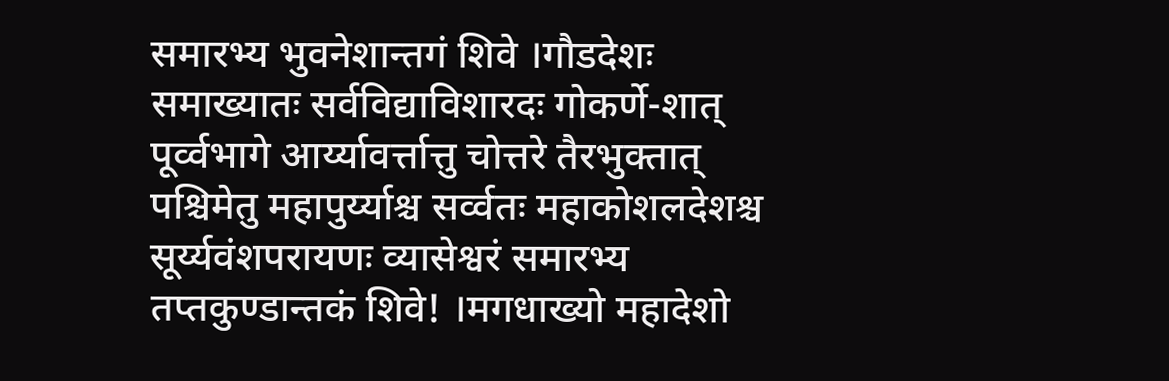समारभ्य भुवनेशान्तगं शिवे ।गौडदेशः समाख्यातः सर्वविद्याविशारदः गोकर्णे-शात् पूर्व्वभागे आर्य्यावर्त्तात्तु चोत्तरे तैरभुक्तात् पश्चिमेतु महापुर्य्याश्च सर्व्वतः महाकोशलदेशश्च सूर्य्यवंशपरायणः व्यासेश्वरं समारभ्य तप्तकुण्डान्तकं शिवे! ।मगधाख्यो महादेशो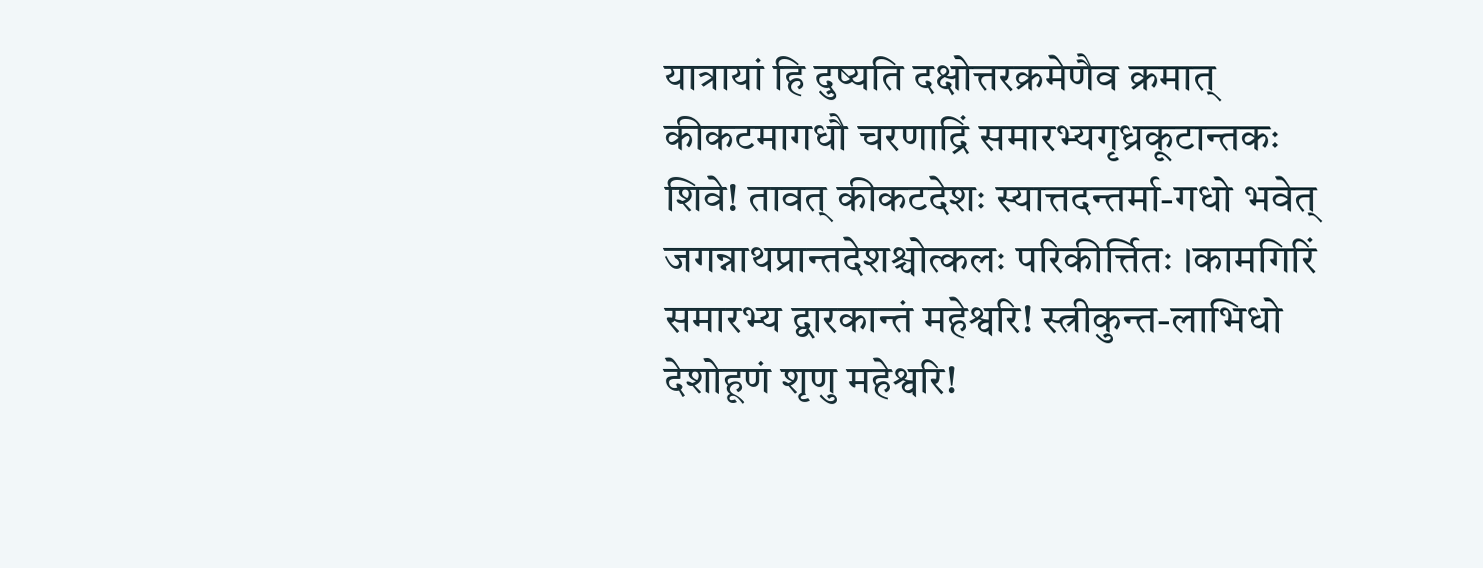यात्रायां हि दुष्यति दक्षोत्तरक्रमेणैव क्रमात् कीकटमागधौ चरणाद्रिं समारभ्यगृध्रकूटान्तकः शिवे! तावत् कीकटदेशः स्यात्तदन्तर्मा-गधो भवेत् जगन्नाथप्रान्तदेशश्चोत्कलः परिकीर्त्तितः ।कामगिरिं समारभ्य द्वारकान्तं महेश्वरि! स्त्रीकुन्त-लाभिधो देशोहूणं शृणु महेश्वरि!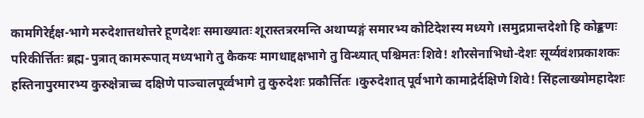कामगिरेर्द्दक्ष-भागे मरुदेशात्तथोत्तरे हूणदेशः समाख्यातः शूरास्तत्ररमन्ति अथाप्यङ्गं समारभ्य कोटिदेशस्य मध्यगे ।समुद्रप्रान्तदेशो हि कोङ्कणः परिकीर्त्तितः ब्रह्म-पुत्रात् कामरूपात् मध्यभागे तु कैकयः मागधाद्दक्षभागे तु विन्ध्यात् पश्चिमतः शिवे! शौरसेनाभिधो-देशः सूर्य्यवंशप्रकाशकः हस्तिनापुरमारभ्य कुरुक्षेत्राच्च दक्षिणे पाञ्चालपूर्व्वभागे तु कुरुदेशः प्रकौर्त्तितः ।कुरुदेशात् पूर्वभागे कामाद्रेर्दक्षिणे शिवे! सिंहलाख्योमहादेशः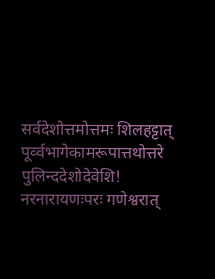सर्वदेशोत्तमोत्तमः शिलहट्टात् पूर्व्वभागेकामरूपात्तथोत्तरे पुलिन्ददेशोदेवेशि! नरनारायणःपरः गणेश्वरात्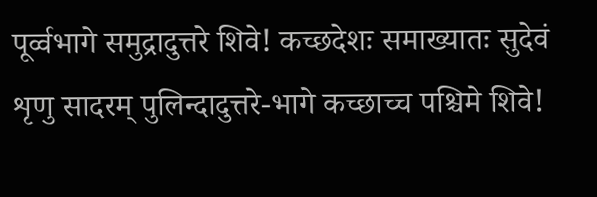पूर्व्वभागे समुद्रादुत्तरे शिवे! कच्छदेशः समाख्यातः सुदेवं शृणु सादरम् पुलिन्दादुत्तरे-भागे कच्छाच्च पश्चिमे शिवे!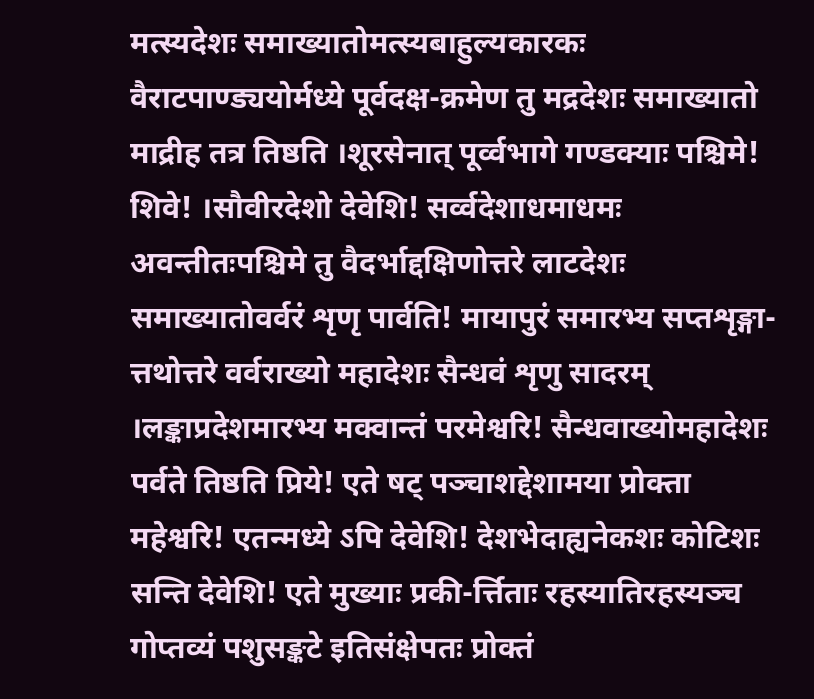मत्स्यदेशः समाख्यातोमत्स्यबाहुल्यकारकः वैराटपाण्ड्ययोर्मध्ये पूर्वदक्ष-क्रमेण तु मद्रदेशः समाख्यातो माद्रीह तत्र तिष्ठति ।शूरसेनात् पूर्व्वभागे गण्डक्याः पश्चिमे! शिवे! ।सौवीरदेशो देवेशि! सर्व्वदेशाधमाधमः अवन्तीतःपश्चिमे तु वैदर्भाद्दक्षिणोत्तरे लाटदेशः समाख्यातोवर्वरं शृणृ पार्वति! मायापुरं समारभ्य सप्तशृङ्गा-त्तथोत्तरे वर्वराख्यो महादेशः सैन्धवं शृणु सादरम् ।लङ्काप्रदेशमारभ्य मक्वान्तं परमेश्वरि! सैन्धवाख्योमहादेशः पर्वते तिष्ठति प्रिये! एते षट् पञ्चाशद्देशामया प्रोक्ता महेश्वरि! एतन्मध्ये ऽपि देवेशि! देशभेदाह्यनेकशः कोटिशः सन्ति देवेशि! एते मुख्याः प्रकी-र्त्तिताः रहस्यातिरहस्यञ्च गोप्तव्यं पशुसङ्कटे इतिसंक्षेपतः प्रोक्तं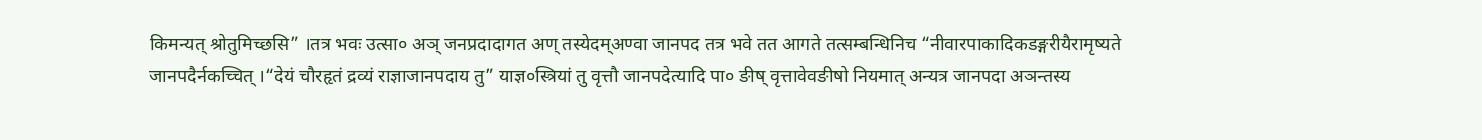किमन्यत् श्रोतुमिच्छसि” ।तत्र भवः उत्सा० अञ् जनप्रदादागत अण् तस्येदम्अण्वा जानपद तत्र भवे तत आगते तत्सम्बन्धिनिच “नीवारपाकादिकडङ्गरीयैरामृष्यते जानपदैर्नकच्चित् ।“देयं चौरहृतं द्रव्यं राज्ञाजानपदाय तु” याज्ञ०स्त्रियां तु वृत्तौ जानपदेत्यादि पा० ङीष् वृत्तावेवङीषो नियमात् अन्यत्र जानपदा अञन्तस्य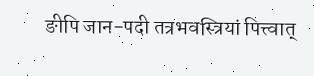ङीपि जान-पदी तत्रभवस्त्रियां पित्त्वात्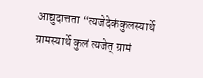आद्युदात्तता “त्यजेदेकंकुलस्यार्थे ग्रामस्यार्थे कुलं त्यजेत् ग्रामं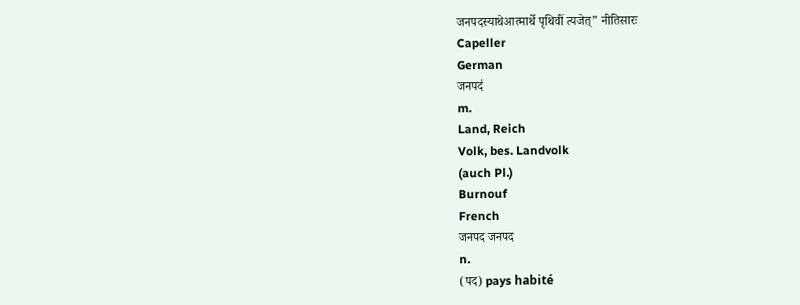जनपदस्याथेआत्मार्थे पृथिवीं त्यजेत्” नीतिसारः
Capeller
German
जनपद॑
m.
Land, Reich
Volk, bes. Landvolk
(auch Pl.)
Burnouf
French
जनपद जनपद
n.
(पद) pays habité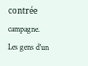contrée
campagne.
Les gens d'un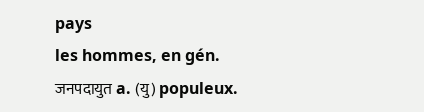pays
les hommes, en gén.
जनपदायुत a. (यु) populeux.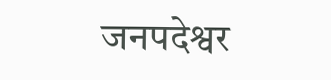जनपदेश्वर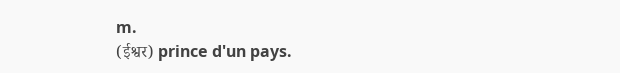m.
(ईश्वर) prince d'un pays.